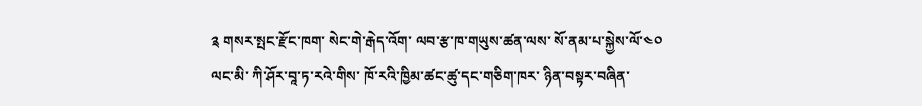༉ གསར་སྤང་རྫོང་ཁག་ སེང་གེ་རྒེད་འོག་ ལབ་རྩ་ཁ་གཡུས་ཚན་ལས་ སོ་ནམ་པ་སྐྱེས་ལོ་༤༠ ལང་མི་ ཀི་ཤོར་བཱ་ཏ་རའེ་གིས་ ཁོ་རའི་ཁྱིམ་ཚང་ཚུ་དང་གཅིག་ཁར་ ཉིན་བསྟར་བཞིན་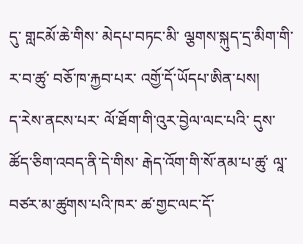དུ་ གླངམོ་ཆེ་གིས་ མེདཔ་བཏང་མི་ ལྕགས་སྐུད་དྲ་མིག་གི་ར་བ་ཚུ་ བཅོ་ཁ་རྐྱབ་པར་ འགྱོ་དོ་ཡོདཔ་ཨིན་པས།
ད་རེས་ནངས་པར་ ལོ་ཐོག་གི་འུར་བྱེལ་ལང་པའི་ དུས་ཚོད་ཅིག་འབད་ནི་དེ་གིས་ རྒེད་འོག་གི་སོ་ནམ་པ་ཚུ་ ལཱ་བཙར་མ་ཚུགས་པའི་ཁར་ ཚ་གྱང་ལང་དོ་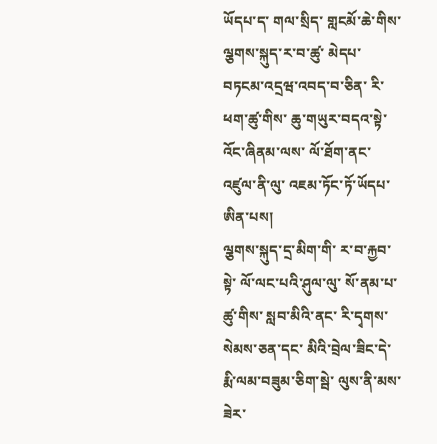ཡོདཔ་ད་ གལ་སྲིད་ གླངམོ་ཆེ་གིས་ ལྕགས་སྐུད་ར་བ་ཚུ་ མེདཔ་བཏངམ་འདྲཝ་འབད་བ་ཅིན་ རི་ཕག་ཚུ་གིས་ ཆུ་གཡུར་བདའ་སྟེ་འོང་ཞིནམ་ལས་ ལོ་ཐོག་ནང་འཛུལ་ནི་ལུ་ འཇམ་ཏོང་ཏོ་ཡོདཔ་ཨིན་པས།
ལྕགས་སྐུད་དྲ་མིག་གི་ ར་བ་རྐྱབ་སྟེ་ ལོ་ལང་པའི་ཤུལ་ལུ་ སོ་ནམ་པ་ཚུ་གིས་ སླབ་མིའི་ནང་ རི་དྭགས་སེམས་ཅན་དང་ མིའི་བྲེལ་ཟིང་དེ་ རྨི་ལམ་བཟུམ་ཅིག་སྦེ་ ལུས་ནི་མས་ཟེར་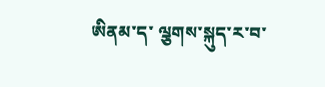ཨིནམ་ད་ ལྕགས་སྐུད་ར་བ་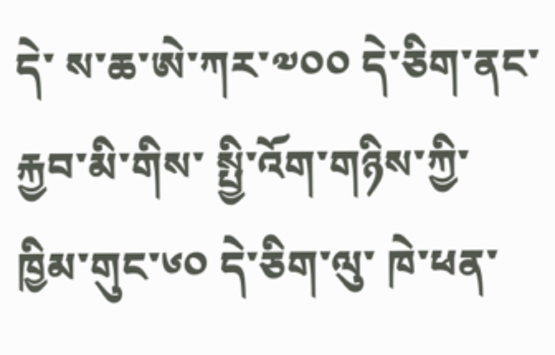དེ་ ས་ཆ་ཨེ་ཀར་༧༠༠ དེ་ཅིག་ནང་རྐྱབ་མི་གིས་ སྤྱི་འོག་གཉིས་ཀྱི་ཁྱིམ་གུང་༦༠ དེ་ཅིག་ལུ་ ཁེ་ཕན་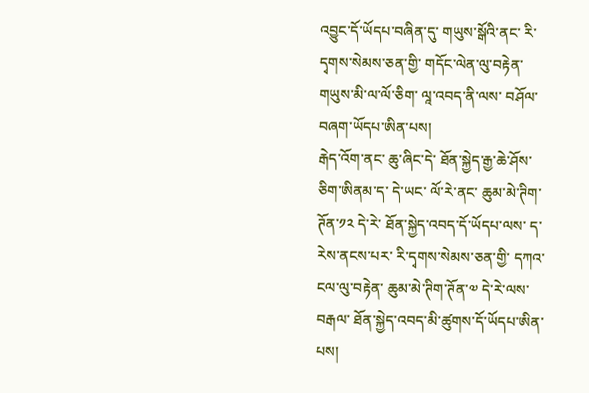འབྱུང་དོ་ཡོདཔ་བཞིན་དུ་ གཡུས་སྒོའི་ནང་ རི་དྭགས་སེམས་ཅན་གྱི་ གདོང་ལེན་ལུ་བརྟེན་ གཡུས་མི་ལ་ལོ་ཅིག་ ལཱ་འབད་ནི་ལས་ བཤོལ་བཞག་ཡོདཔ་ཨིན་པས།
རྒེད་འོག་ནང་ ཆུ་ཞིང་དེ་ ཐོན་སྐྱེད་རྒྱ་ཆེ་ཤོས་ཅིག་ཨིནམ་ད་ དེ་ཡང་ ལོ་རེ་ནང་ ཆུམ་མེ་ཊིག་ཊོན་༡༢ དེ་རེ་ ཐོན་སྐྱེད་འབད་དོ་ཡོདཔ་ལས་ ད་རེས་ནངས་པར་ རི་དྭགས་སེམས་ཅན་གྱི་ དཀའ་ངལ་ལུ་བརྟེན་ ཆུམ་མེ་ཊིག་ཊོན་༧ དེ་རེ་ལས་བརྒལ་ ཐོན་སྐྱེད་འབད་མི་ཚུགས་དོ་ཡོདཔ་ཨིན་པས།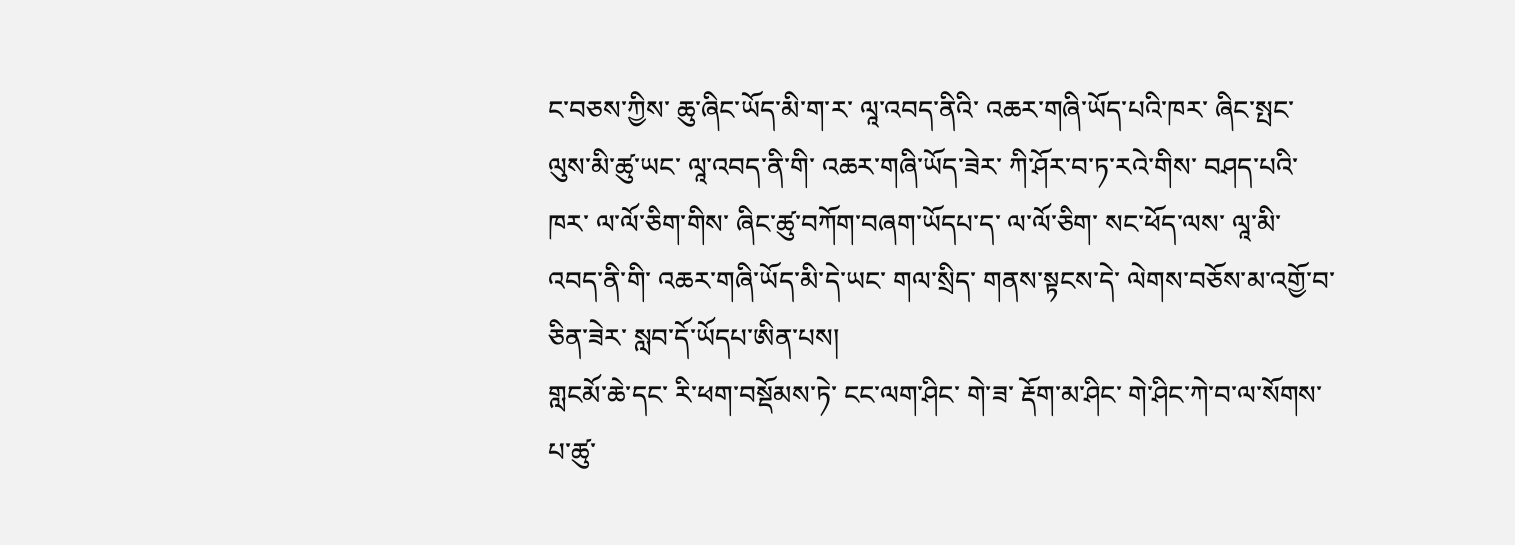ང་བཅས་ཀྱིས་ ཆུ་ཞིང་ཡོད་མི་ག་ར་ ལཱ་འབད་ནིའི་ འཆར་གཞི་ཡོད་པའི་ཁར་ ཞིང་སྤང་ལུས་མི་ཚུ་ཡང་ ལཱ་འབད་ནི་གི་ འཆར་གཞི་ཡོད་ཟེར་ ཀི་ཤོར་བ་ཏ་རའེ་གིས་ བཤད་པའི་ཁར་ ལ་ལོ་ཅིག་གིས་ ཞིང་ཚུ་བཀོག་བཞག་ཡོདཔ་ད་ ལ་ལོ་ཅིག་ སང་ཕོད་ལས་ ལཱ་མི་འབད་ནི་གི་ འཆར་གཞི་ཡོད་མི་དེ་ཡང་ གལ་སྲིད་ གནས་སྟངས་དེ་ ལེགས་བཅོས་མ་འགྱོ་བ་ཅིན་ཟེར་ སླབ་དོ་ཡོདཔ་ཨིན་པས།
གླངམོ་ཆེ་དང་ རི་ཕག་བསྡོམས་ཏེ་ ངང་ལག་ཤིང་ གེ་ཟ་ རྡོག་མ་ཤིང་ གེ་ཤིང་ཀེ་བ་ལ་སོགས་པ་ཚུ་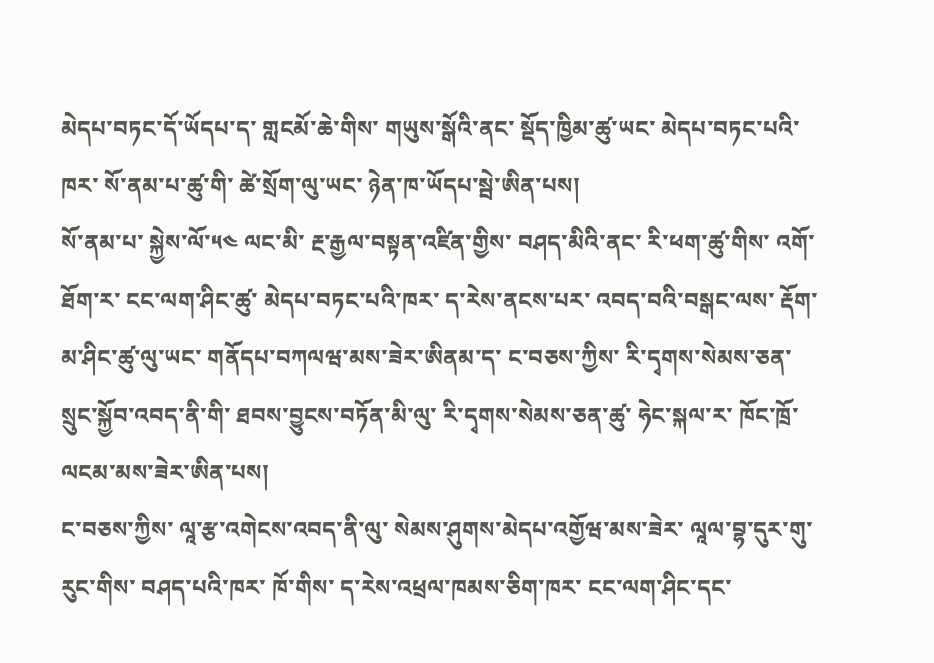མེདཔ་བཏང་དོ་ཡོདཔ་ད་ གླངམོ་ཆེ་གིས་ གཡུས་སྒོའི་ནང་ སྡོད་ཁྱིམ་ཚུ་ཡང་ མེདཔ་བཏང་པའི་ཁར་ སོ་ནམ་པ་ཚུ་གི་ ཚེ་སྲོག་ལུ་ཡང་ ཉེན་ཁ་ཡོདཔ་སྦེ་ཨིན་པས།
སོ་ནམ་པ་ སྐྱེས་ལོ་༥༤ ལང་མི་ རྔ་རྒྱལ་བསྟན་འཛིན་གྱིས་ བཤད་མིའི་ནང་ རི་ཕག་ཚུ་གིས་ འགོ་ཐོག་ར་ ངང་ལག་ཤིང་ཚུ་ མེདཔ་བཏང་པའི་ཁར་ ད་རེས་ནངས་པར་ འབད་བའི་བསྒང་ལས་ རྡོག་མ་ཤིང་ཚུ་ལུ་ཡང་ གནོདཔ་བཀལཝ་མས་ཟེར་ཨིནམ་ད་ ང་བཅས་ཀྱིས་ རི་དྭགས་སེམས་ཅན་ སྲུང་སྐྱོབ་འབད་ནི་གི་ ཐབས་བྱུངས་བཏོན་མི་ལུ་ རི་དྭགས་སེམས་ཅན་ཚུ་ ཧེང་སྐལ་ར་ ཁོང་ཁྲོ་ལངམ་མས་ཟེར་ཨིན་པས།
ང་བཅས་ཀྱིས་ ལཱ་རྩ་འགེངས་འབད་ནི་ལུ་ སེམས་ཤུགས་མེདཔ་འགྱོཝ་མས་ཟེར་ ལཱལ་བྷ་དུར་གུ་རུང་གིས་ བཤད་པའི་ཁར་ ཁོ་གིས་ ད་རེས་འཕྲལ་ཁམས་ཅིག་ཁར་ ངང་ལག་ཤིང་དང་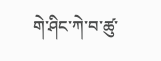གེ་ཤིང་ཀེ་བ་ཚུ་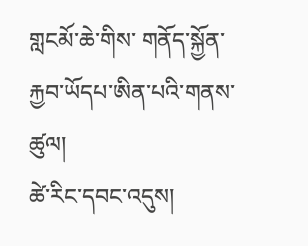གླངམོ་ཆེ་གིས་ གནོད་སྐྱོན་རྐྱབ་ཡོདཔ་ཨིན་པའི་གནས་ཚུལ།
ཚེ་རིང་དབང་འདུས།